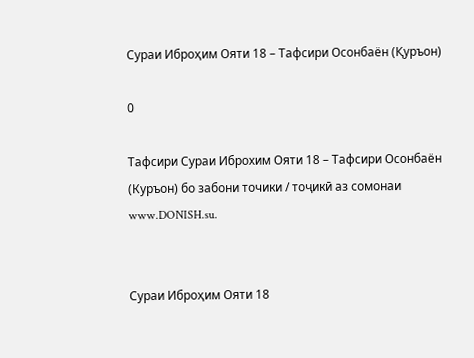Сураи Иброҳим Ояти 18 – Тафсири Осонбаён (Қуръон)

0

Тафсири Сураи Иброхим Ояти 18 – Тафсири Осонбаён (Куръон) бо забони точики / тоҷикӣ аз сомонаи www.DONISH.su.


Сураи Иброҳим Ояти 18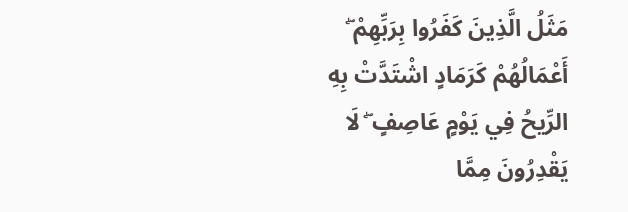مَثَلُ الَّذِينَ كَفَرُوا بِرَبِّهِمْ ۖ أَعْمَالُهُمْ كَرَمَادٍ اشْتَدَّتْ بِهِ الرِّيحُ فِي يَوْمٍ عَاصِفٍ ۖ لَا يَقْدِرُونَ مِمَّا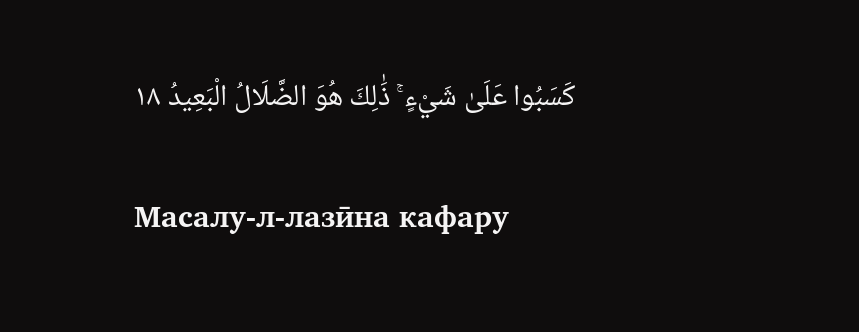كَسَبُوا عَلَىٰ شَيْءٍ ۚ ذَٰلِكَ هُوَ الضَّلَالُ الْبَعِيدُ ١٨

Масалу-л-лазӣна кафару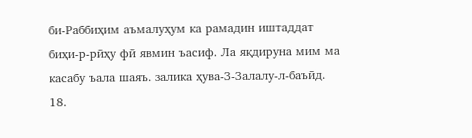би-Раббиҳим аъмалуҳум ка рамадин иштаддат биҳи-р-рӣҳу фӣ явмин ъасиф. Ла яқдируна мим ма касабу ъала шаяъ. залика ҳува-З-Залалу-л-баъӣд. 18.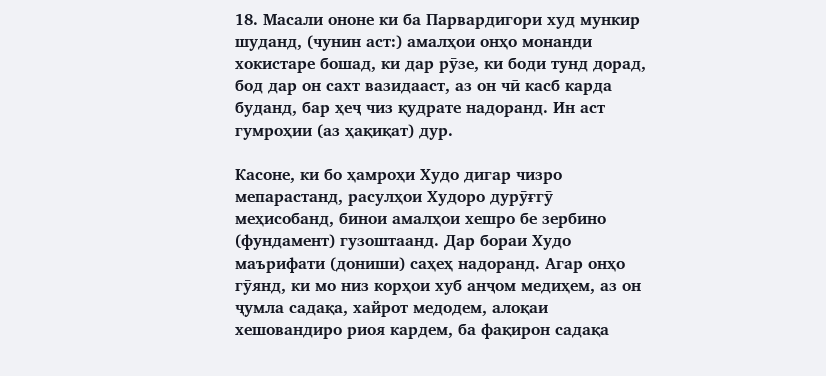18. Масали ононе ки ба Парвардигори худ мункир шуданд, (чунин аст:) амалҳои онҳо монанди хокистаре бошад, ки дар рӯзе, ки боди тунд дорад, бод дар он сахт вазидааст, аз он чӣ касб карда буданд, бар ҳеҷ чиз қудрате надоранд. Ин аст гумроҳии (аз ҳақиқат) дур.

Касоне, ки бо ҳамроҳи Худо дигар чизро мепарастанд, расулҳои Худоро дурӯғгӯ меҳисобанд, бинои амалҳои хешро бе зербино (фундамент) гузоштаанд. Дар бораи Худо маърифати (дониши) саҳеҳ надоранд. Агар онҳо гӯянд, ки мо низ корҳои хуб анҷом медиҳем, аз он ҷумла садақа, хайрот медодем, алоқаи хешовандиро риоя кардем, ба фақирон садақа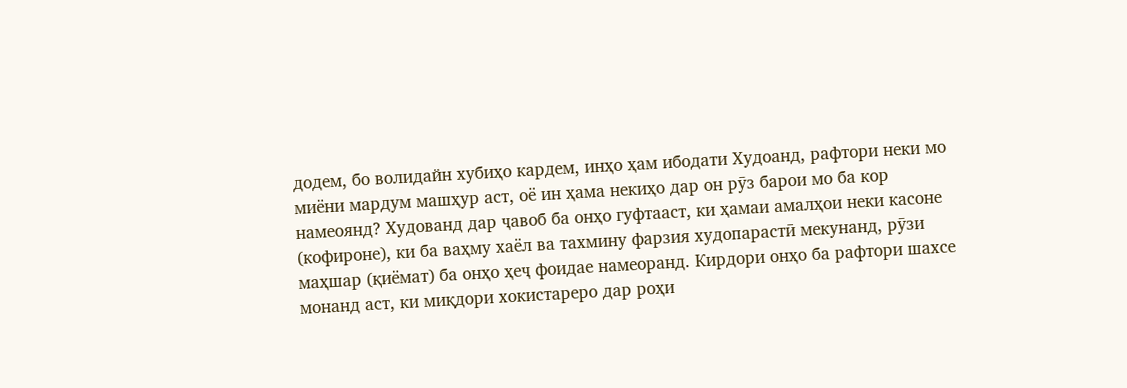додем, бо волидайн хубиҳо кардем, инҳо ҳам ибодати Худоанд, рафтори неки мо миёни мардум машҳур аст, оё ин ҳама некиҳо дар он рӯз барои мо ба кор намеоянд? Худованд дар ҷавоб ба онҳо гуфтааст, ки ҳамаи амалҳои неки касоне (кофироне), ки ба ваҳму хаёл ва тахмину фарзия худопарастӣ мекунанд, рӯзи маҳшар (қиёмат) ба онҳо ҳеҷ фоидае намеоранд. Кирдори онҳо ба рафтори шахсе монанд аст, ки миқдори хокистареро дар роҳи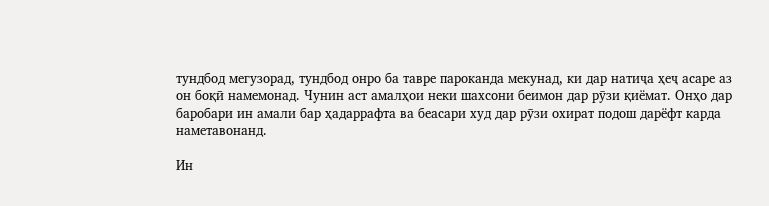тундбод мегузорад, тундбод онро ба тавре пароканда мекунад, ки дар натиҷа ҳеҷ асаре аз он боқӣ намемонад. Чунин аст амалҳои неки шахсони беимон дар рӯзи қиёмат. Онҳо дар баробари ин амали бар ҳадаррафта ва беасари худ дар рӯзи охират подош дарёфт карда наметавонанд.

Ин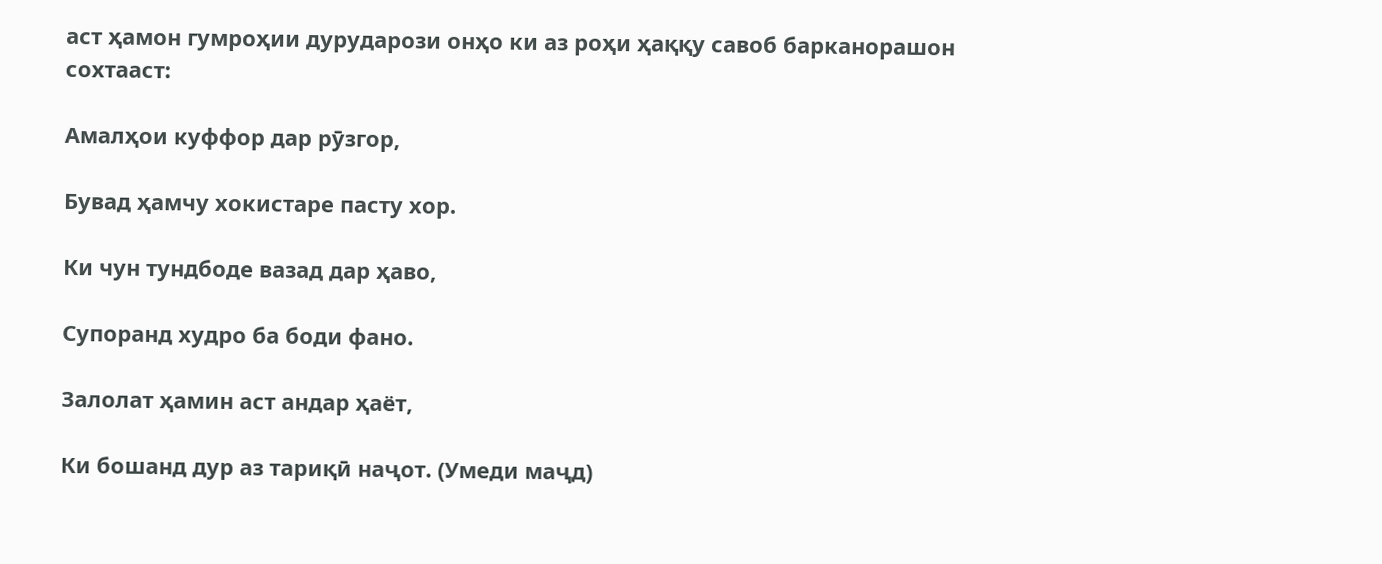аст ҳамон гумроҳии дурударози онҳо ки аз роҳи ҳаққу савоб барканорашон сохтааст:

Амалҳои куффор дар рӯзгор,

Бувад ҳамчу хокистаре пасту хор.

Ки чун тундбоде вазад дар ҳаво,

Супоранд худро ба боди фано.

Залолат ҳамин аст андар ҳаёт,

Ки бошанд дур аз тариқӣ наҷот. (Умеди маҷд)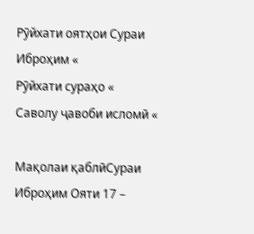Рӯйхати оятҳои Сураи Иброҳим «
Рӯйхати сураҳо «
Саволу ҷавоби исломӣ «

Мақолаи қаблӣСураи Иброҳим Ояти 17 –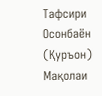Тафсири Осонбаён (Қуръон)
Мақолаи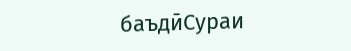баъдӣСураи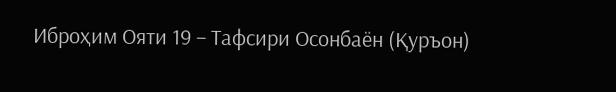Иброҳим Ояти 19 – Тафсири Осонбаён (Қуръон)